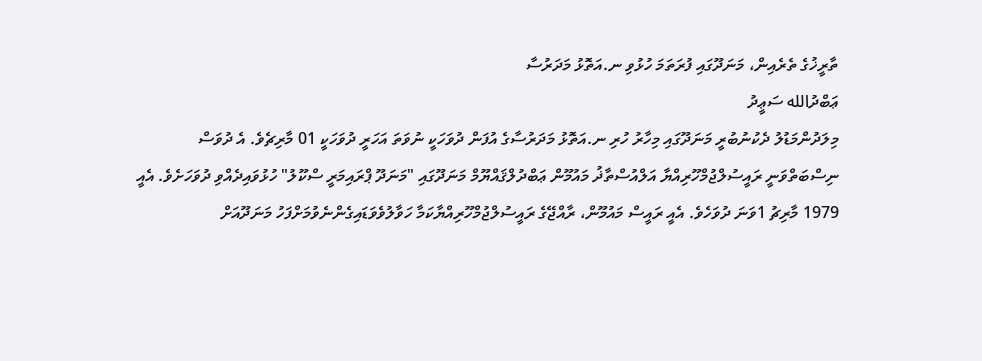ތާރީޚުގެ ތެރެއިން، މަނަދޫގައި ފުރަތަމަ ހުޅުވި ނ.އަތޮޅު މަދަރުސާ
ޢަބްދުالله ސަޢީދު
މިލަދުންމަޑުލު ދެކުނުބުރީ މަނަދޫގައި މިހާރު ހުރި ނ.އަތޮޅު މަދަރުސާގެ އުފަން ދުވަހަކީ ނުވަތަ އަހަރީ ދުވަހަކީ 01 މާރިޗެވެ. އެ ދުވަސް ނިސްބަތްވަނީ ރައީސުލްޖުމްހޫރިއްޔާ އަލްއުސްތާޛު މައުމޫން ޢަބްދުލްޤައްޔޫމް މަނަދޫގައި "މަނަދޫ ޕްރައިމަރީ ސްކޫލު" ހުޅުވައިދެއްވި ދުވަހަށެވެ. އެއީ 1979 މާރިޗު 1ވަނަ ދުވަހެވެ. އެއީ ރައީސް މައުމޫން، ރާއްޖޭގެ ރައީސުލްޖުމްހޫރިއްޔާކަމާ ހަވާލުވެވަޑައިގެންނެވުމަށްފަހު މަނަދޫއަށް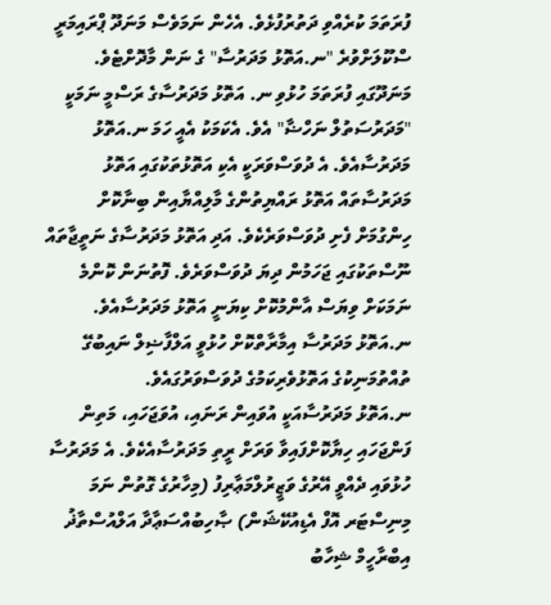ފުރަތަމަ ކުރެއްވި ދަތުރުފުޅެވެ. އެހެން ނަމަވެސް މަނަދޫ ޕްރައިމަރީ ސްކޫލަށްވުރެ "ނ.އަތޮޅު މަދަރުސާ" ގެ ނަން މާދޮށްޓެވެ.
މަނަދޫގައި ފުރަތަމަ ހުޅުވި ނ. އަތޮޅު މަދަރުސާގެ ރަސްމީ ނަމަކީ "މަދަރުސަތުލް ނަހްޟާ" އެވެ. އެކަމަކު އެއީ ހަމަ ނ.އަތޮޅު މަދަރުސާއެވެ. އެ ދުވަސްވަރަކީ އެކި އަތޮޅުތަކުގައި އަތޮޅު މަދަރުސާތައް އަތޮޅު ރައްޔިތުންގެ މާލިއްޔާއިން ބިނާކޮށް ހިންގުމަށް ފެށި ދުވަސްވަރެކެވެ. އަދި އަތޮޅު މަދަރުސާގެ ނަތީޖާތައް ނޫސްތަކުގައި ޖަހަމުން ދިޔަ ދުވަސްވަރެވެ. ފޮތުނަން ކޮންމެ ނަމަކަށް ވިޔަސް އާންމުކޮށް ކިޔަނީ އަތޮޅު މަދަރުސާއެވެ. ނ.އަތޮޅު މަދަރުސާ އިމާރާތްކޮށް ހުޅުވީ އަލްފާޟިލް ނައިބުގޭ ތުއްތުމަނިކުގެ އަތޮޅުވެރިކަމުގެ ދުވަސްވަރުގައެވެ.
ނ.އަތޮޅު މަދަރުސާއަކީ އުވައިން ރަނައި، އުވަޖަހައި، މަތިން ފަންޖަހައި ހިޔާކޮށްފައިވާ ވަރަށް ރީތި މަދަރުސާއެކެވެ. އެ މަދަރުސާ ހުޅުވައި ދެއްވީ އޭރުގެ ވަޒީރުލްމަޢާރިފު (މިހާރުގެ ގޮތުން ނަމަ މިނިސްޓަރ އޮފް އެޑިއުކޭޝަން) ޞާހިބުއްސަޢާދާ އަލްއުސްތާޛު އިބްރާހީމް ޝިހާބު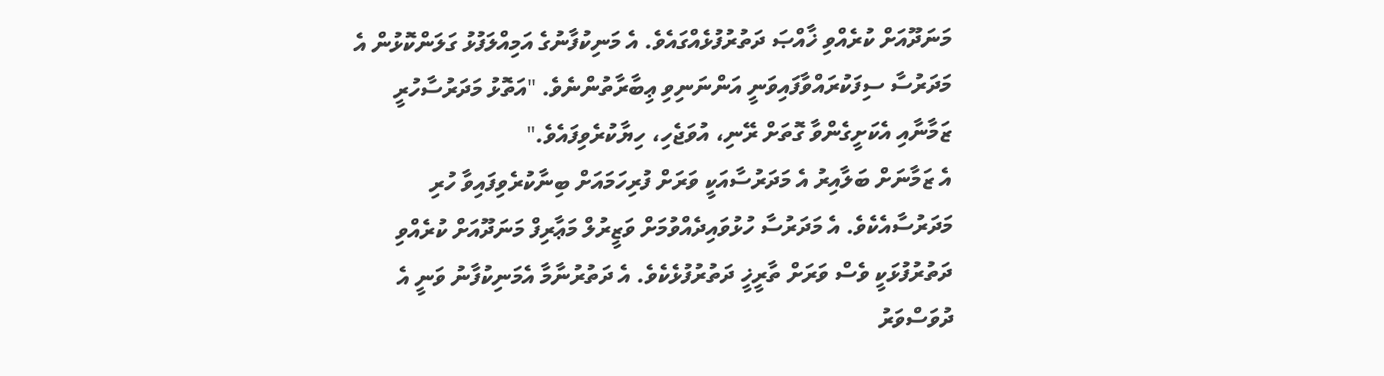މަނަދޫއަށް ކުރެއްވި ޚާއްޞަ ދަތުރުފުޅެއްގައެވެ. އެ މަނިކުފާނުގެ އަމިއްލަފުޅު ގަލަންކޮޅުން އެ މަދަރުސާ ސިފަކުރައްވާފައިވަނީ އަންނަނިވި ޢިބާރާތުންނެވެ. "އަތޮޅު މަދަރުސާހުރީ ޒަމާނާއި އެކަށީގެންވާ ގޮތަށް ރޭނި، އުވަޖެހި، ހިޔާކުރެވިފައެވެ."
އެ ޒަމާނަށް ބަލާއިރު އެ މަދަރުސާއަކީ ވަރަށް ފުރިހަމައަށް ބިނާކުރެވިފައިވާ ހުރި މަދަރުސާއެކެވެ. އެ މަދަރުސާ ހުޅުވައިދެއްވުމަށް ވަޒީރުލް މަޢާރިފް މަނަދޫއަށް ކުރެއްވި ދަތުރުފުޅަކީ ވެސް ވަރަށް ތާރީޚީ ދަތުރުފުޅެކެވެ. އެ ދަތުރުނާމާ އެމަނިކުފާނު ވަނީ އެ ދުވަސްވަރު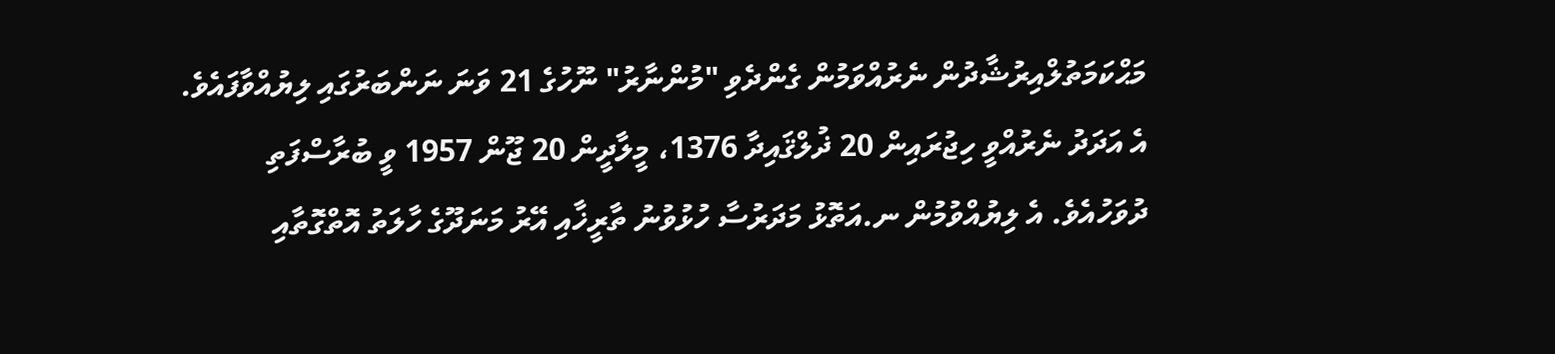މަޙްކަމަތުލްއިރުޝާދުން ނެރުއްވަމުން ގެންދެވި "މުންނާރު" ނޫހުގެ 21 ވަނަ ނަންބަރުގައި ލިޔުއްވާފައެވެ. އެ އަދަދު ނެރުއްވީ ހިޖުރައިން 20 ޛުލްޤައިދާ 1376، މީލާދީން 20 ޖޫން 1957 ވީ ބުރާސްފަތި ދުވަހުއެވެ. އެ ލިޔުއްވުމުން ނ.އަތޮޅު މަދަރުސާ ހުޅުވުނު ތާރީޚާއި އޭރު މަނަދޫގެ ހާލަތު އޮތްގޮތާއި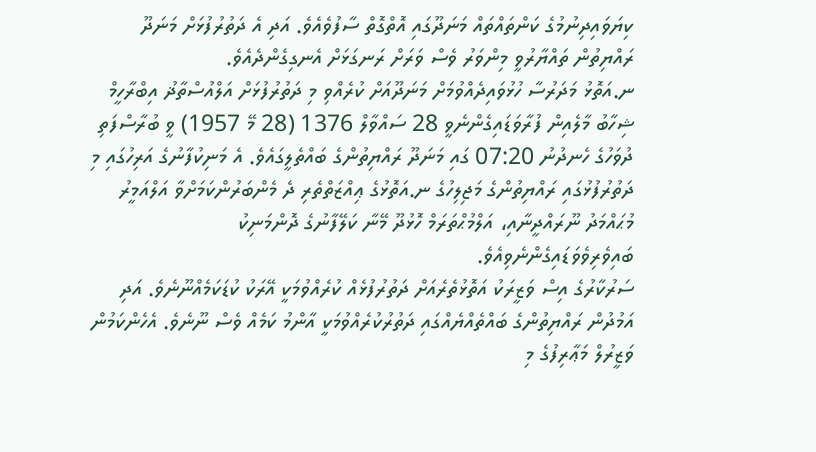ކިޔަވައިދިނުމުގެ ކަންތައްތައް މަނަދޫގައި އޮތްގޮތް ސާފުވެއެވެ. އަދި އެ ދަތުރުފުޅަށް މަނަދޫ ރައްޔިތުން ތައްޔާރުވީ މިންވަރު ވެސް ވަރަށް ރަނގަޅަށް އެނގިގެންދެއެވެ.
ނ.އަތޮޅު މަދަރުސާ ހުޅުވައިދެއްވުމަށް މަނަދޫއަށް ކުރެއްވި މި ދަތުރުފުޅަށް އަލްއުސްތާޛު އިބްރާހީމް ޝިހާބު މާލެއިން ފުރާވަޑައިގެންނެވީ 28 ސައްވާލް 1376 (28 މޭ 1957) ވީ ބުރާސްފަތި ދުވަހުގެ ހެނދުނު 07:20 ގައި މަނަދޫ ރައްޔިތުންގެ ބައްތެލީގައެވެ. އެ މަނިކުފާނުގެ އަރިހުގައި މި ދަތުރުފުޅުގައި ރައްޔިތުންގެ މަޖިލިހުގެ ނ.އަތޮޅުގެ ޢިއްޒަތްތެރި ދެ މެންބަރުންކަމަށްވާ އަލްއަމީރު މުޙައްމަދު ނޫރައްދީނާއި، އަލްމުޙްތަރަމް ހޮޅުދޫ މޭނާ ކަލޭފާނުގެ ދޮންމަނިކު ބައިވެރިވެވަޑައިގެންނެވިއެވެ.
ސަރުކާރުގެ އިސް ވަޒީރަކު އަތޮޅުތެރެއަށް ދަތުރުފުޅެއް ކުރެއްވުމަކީ އޭރަކު ކުޑަކަމެއްނޫނެވެ. އަދި އަމުދުން ރައްޔިތުންގެ ބައްތެއްޔެއްގައި ދަތުރުކުރެއްވުމަކީ އާންމު ކަމެއް ވެސް ނޫނެވެ. އެހެންކަމުން ވަޒީރުލް މަޢާރިފުގެ މި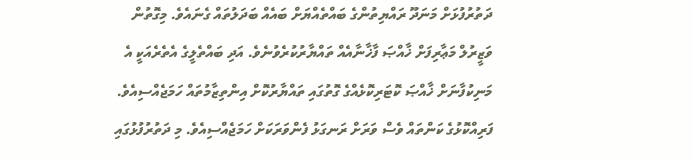ދަތުރުފުޅަށް މަނަދޫ ރައްޔިތުންގެ ބައްތެއްޔަށް ބައެއް ބަދަލުތައް ގެނައެވެ. މިގޮތުން ވަޒީރުލް މަޢާރިފަށް ޚާއްޞަ ފާޚާނާއެއް ތައްޔާރުކުރެވުނެވެ. އަދި ބައްތެލީގެ އެތެރެއަކީ އެ މަނިކުފާނަށް ޚާއްޞަ ކޮޓަރިކޮޅެއްގެ ގޮތުގައި ތައްޔާރުކޮށް އިންތިޒާމުތައް ހަމަޖެއްސިއެވެ. ފަރިއްކޮޅުގެ ކަންތައް ވެސް ވަރަށް ރަނގަޅު ފެންވަރަކަށް ހަމަޖެއްސިއެވެ. މި ދަތުރުފުޅުގައި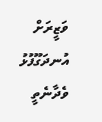ވަޒީރަށް އުނދަގޫފުޅު ވެދާނެތީ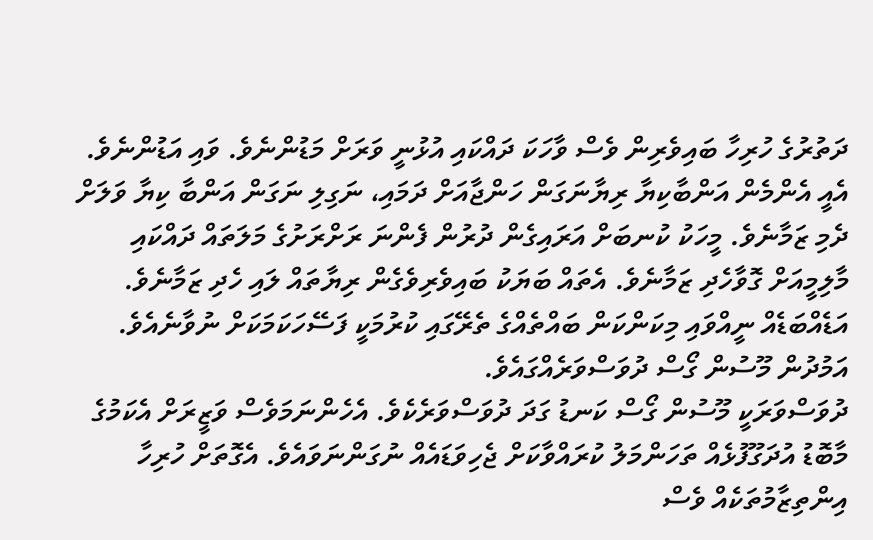ދަތުރުގެ ހުރިހާ ބައިވެރިން ވެސް ވާހަކަ ދައްކައި އުޅުނީ ވަރަށް މަޑުންނެވެ. ވައި އަޑުންނެވެ. އެއީ އެންމެން އަންބާކިޔާ ރިޔާނަގަން ހަންޖާއަށް ދަމައި، ނަގިލި ނަގަން އަންބާ ކިޔާ ވަލަށް ދެމި ޒަމާނެވެ. މީހަކު ކުނބަށް އަރައިގެން ދުރުން ފެންނަ ރަށްރަށުގެ މަލަތައް ދައްކައި މާލިމީއަށް ގޮވާހެދި ޒަމާނެވެ. އެތައް ބަޔަކު ބައިވެރިވެގެން ރިޔާތައް ލައި ހެދި ޒަމާނެވެ. އަޑެއްބަޑެއް ނީއްވައި މިކަންކަން ބައްތެއްގެ ތެރޭގައި ކުރުމަކީ ފަސޭހަކަމަކަށް ނުވާނެއެވެ. އަމުދުން މޫސުން ގޯސް ދުވަސްވަރެއްގައެވެ.
ދުވަސްވަރަކީ މޫސުން ގޯސް ކަނޑު ގަދަ ދުވަސްވަރެކެވެ. އެހެންނަމަވެސް ވަޒީރަށް އެކަމުގެ މާބޮޑު އުދަގޫފުޅެއް ތަހަންމަލު ކުރައްވާކަށް ޖެހިވަޑައެއް ނުގަންނަވައެވެ. އެގޮތަށް ހުރިހާ އިންތިޒާމުތަކެއް ވެސް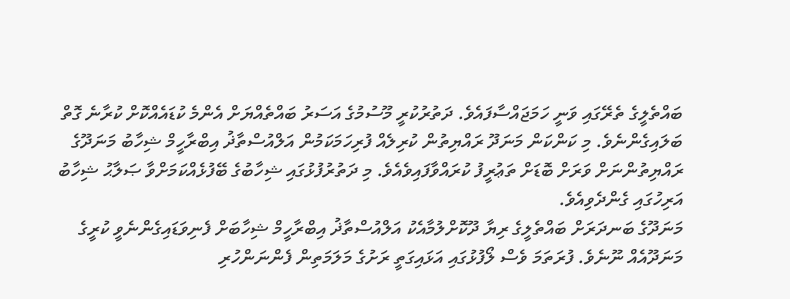ބައްތެލީގެ ތެރޭގައި ވަނީ ހަމަޖައްސާފައެވެ. ދަތުރުކުރީ މޫސުމުގެ އަސަރު ބައްތެއްޔަށް އެންމެ ކުޑައެއްކޮށް ކުރާނެ ގޮތް ބަލައިގެންނެވެ. މި ކަންކަން މަނަދޫ ރައްޔިތުން ކުރިލެއް ފުރިހަމަކަމުން އަލްއުސްތާޛު އިބްރާހީމް ޝިހާބު މަނަދޫގެ ރައްޔިތުންނަށް ވަރަށް ބޮޑަށް ތަޢުރީފު ކުރައްވާފައިވެއެވެ. މި ދަތުރުފުޅުގައި ޝިހާބުގެ ބޭފުޅެއްކަމަށްވާ ޞަލާޙު ޝިހާބު އަރިހުގައި ގެންދެވިއެވެ.
މަނަދޫގެ ބަނދަރަށް ބައްތެލީގެ ރިޔާ ދޫކޮށްލުމާއެކު އަލްއުސްތާޛު އިބްރާހީމް ޝިހާބަށް ފެނިވަޑައިގެންނެވީ ކުރީގެ މަނަދޫއެއް ނޫނެވެ. ފުރަތަމަ ވެސް ލޯފުޅުގައި އަޅައިގަތީ ރަށުގެ މަލަމަތިން ފެންނަންހުރި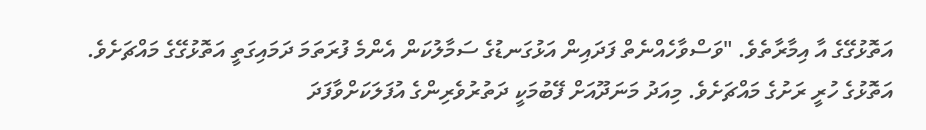އަތޮޅުގޭގެ އާ އިމާރާތެވެ. "ވަސްވާހެއްނެތް ފަދައިން އަޅުގަނޑުގެ ސަމާލުކަން އެންމެ ފުރަތަމަ ދަމައިގަތީ އަތޮޅުގޭގެ މައްޗަށެވެ. އަތޮޅުގެ ހުރީ ރަށުގެ މައްޗަށެވެ. މިއަދު މަނަދޫއަށް ފޭބުމަކީ ދަތުރުވެރިންގެ އުފަލަކަށްވާފަދަ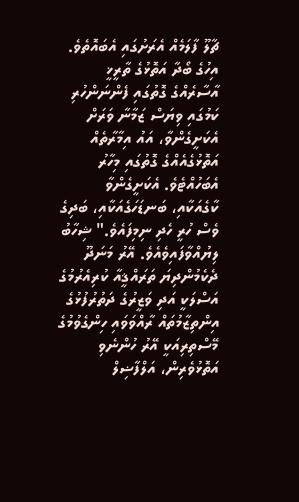ޗާލޫ ފާލަމެއް އެރަށުގައި އެބައޮތެވެ. އިހުގެ ބޯދާ އަތޮޅުގެ ތާރީޚީ އާސާރެއްގެ ގޮތުގައި ފެންނަންހުރި ކަމުގައި ވިޔަސް ޒަމާނާ ވަރަށް އެކަށީގެންވާ، އައު އިމާރާތެއް އަތޮޅުގެއެއްގެ ގޮތުގައި މިހާރު އެބަހުއްޓެވެ. އެކަށީގެންވާ ކާގެއަކާއި، ބަނޑަހަގެއަކާއި، ބަދިގެ ވެސް ހުރީ ހެދި ނިމިފައެވެ." ޝިހާބު ލިޔުއްވާފައިވެއެވެ. އޭރު މަނަދޫ ދެކެމުންދިޔަ ތަރައްޤީއާ ކުރިއެރުމުގެ އަސްލަކީ އަދި ވަޒީރުގެ ދަތުރުފުޅުގެ އިންތިޒާމުތައް ރާއްވަވައި ހިންގެވުމުގެ މޭސްތިރިއަކީ އޭރު ހުންނެވި އަތޮޅުވެރިން، އަލްފާޟިލް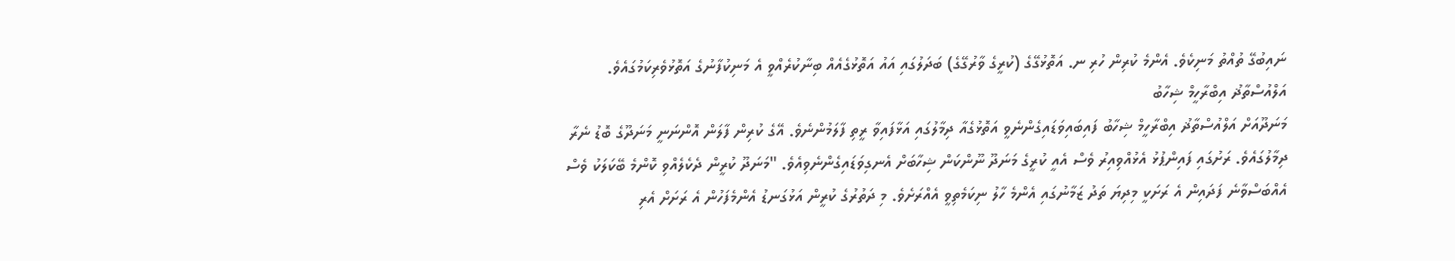ނައިބުގޭ ތުއްތު މަނިކެވެ. އެންމެ ކުރިން ހުރި ނ. އަތޮޅުގޭގެ (ކުރީގެ ވާރުގޭގެ) ބަދަލުގައި އައު އަތޮޅުގެއެއް ބިނާކުރެއްވީ އެ މަނިކުފާނުގެ އަތޮޅުވެރިކަމުގައެވެ.
އަލްއުސްތާޛު އިބްރާހީމް ޝިހާބު
މަނަދޫއަށް އަލްއުސްތާޛު އިބްރާހީމް ޝިހާބު ފައިބައިވަޑައިގެންނެވީ އަތޮޅުގެއާ ދިމާލުގައި އަޅާފައިވާ ރީތި ފާލަމުންނެވެ. އޭގެ ކުރިން ފާލަން އޮންނަނީ މަނަދޫގެ ބޮޑު ނެރާ ދިމާލުގައެވެ. ރަށުގައި ފައިންޕުޅު އެޅުއްވިއިރު ވެސް އެއީ ކުރީގެ މަނަދޫ ނޫންކަން ޝިހާބަށް އެނގިވަޑައިގެންނެވިއެވެ. "މަނަދޫ ކުރީން ދެކެލެއްވި ކޮންމެ ބޭކަލަކު ވެސް އެއްބަސްވާނެ ފަދައިން އެ ރަށަކީ މިދިޔަ ތަދު ޒަމާނުގައި އެންމެ ހާލު ނިކަމެތިވީ އެއްރަށެވެ. މި ދަތުރުގެ ކުރީން އަޅުގަނޑު އެންމެފަހުން އެ ރަށަށް އެރި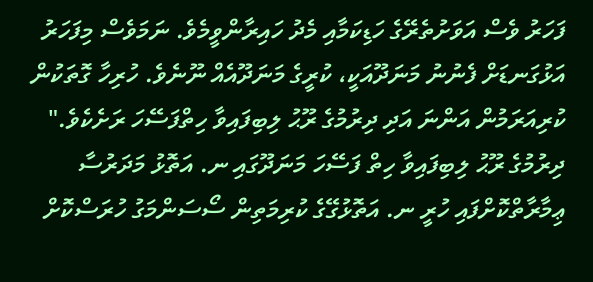ފަހަރު ވެސް އަވަށުތެރޭގެ ހަޑިކަމާއި މެދު ހައިރާންވީމެވެ. ނަމަވެސް މިފަހަރު އަޅުގަނޑަށް ފެނުނު މަނަދޫއަކީ، ކުރީގެ މަނަދޫއެއް ނޫނެވެ. ހުރިހާ ގޮތަކުން ކުރިއަރަމުން އަންނަ އަދި ދިރުމުގެ ރޫޙު ލިބިފައިވާ ހިތްފަސޭހަ ރަށެކެވެ."
ދިރުމުގެ ރޫޙު ލިބިފައިވާ ހިތް ފަސޭހަ މަނަދޫގައި ނ. އަތޮޅު މަދަރުސާ ޢިމާރާތްކޮށްފައި ހުރީ ނ. އަތޮޅުގޭގެ ކުރިމަތިން ސޯސަންމަގު ހުރަސްކޮށް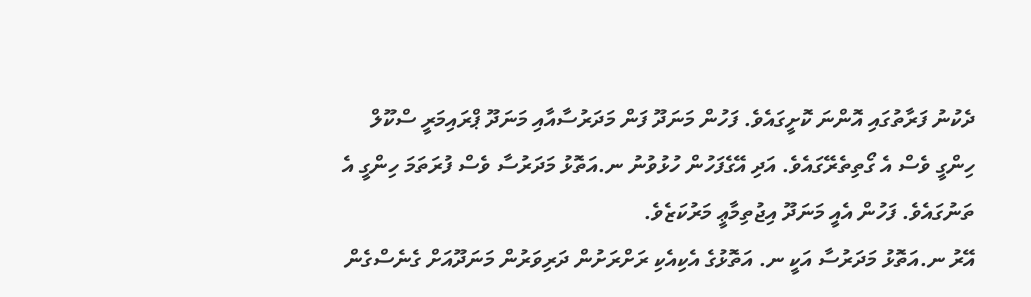ދެކުނު ފަރާތުގައި އޮންނަ ކޮށީގައެވެ. ފަހުން މަނަދޫ ފަން މަދަރުސާއާއި މަނަދޫ ޕްރައިމަރީ ސްކޫލް ހިންގީ ވެސް އެ ގޯތިތެރޭގައެވެ. އަދި އޭގެފަހުން ހުޅުވުނު ނ.އަތޮޅު މަދަރުސާ ވެސް ފުރަތަމަ ހިންގީ އެ ތަނުގައެވެ. ފަހުން އެއީ މަނަދޫ އިޖުތިމާޢީ މަރުކަޒެވެ.
އޭރު ނ.އަތޮޅު މަދަރުސާ އަކީ ނ. އަތޮޅުގެ އެކިއެކި ރަށްރަށުން ދަރިވަރުން މަނަދޫއަށް ގެނެސްގެން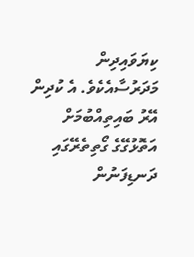ކިޔަވައިދިން މަދަރުސާއެކެވެ. އެ ކުދިން އޭރު ބައިތިއްބުމަށް އަތޮޅުގޭގެ ގޯތިތެރޭގައި ދަނޑިފަނުން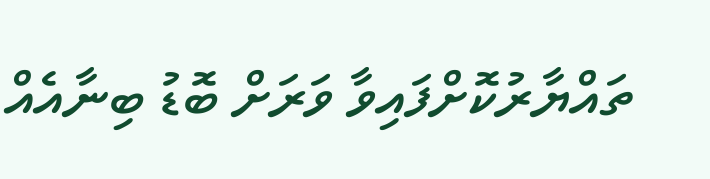ތައްޔާރުކޮށްފައިވާ ވަރަށް ބޮޑު ބިނާއެއް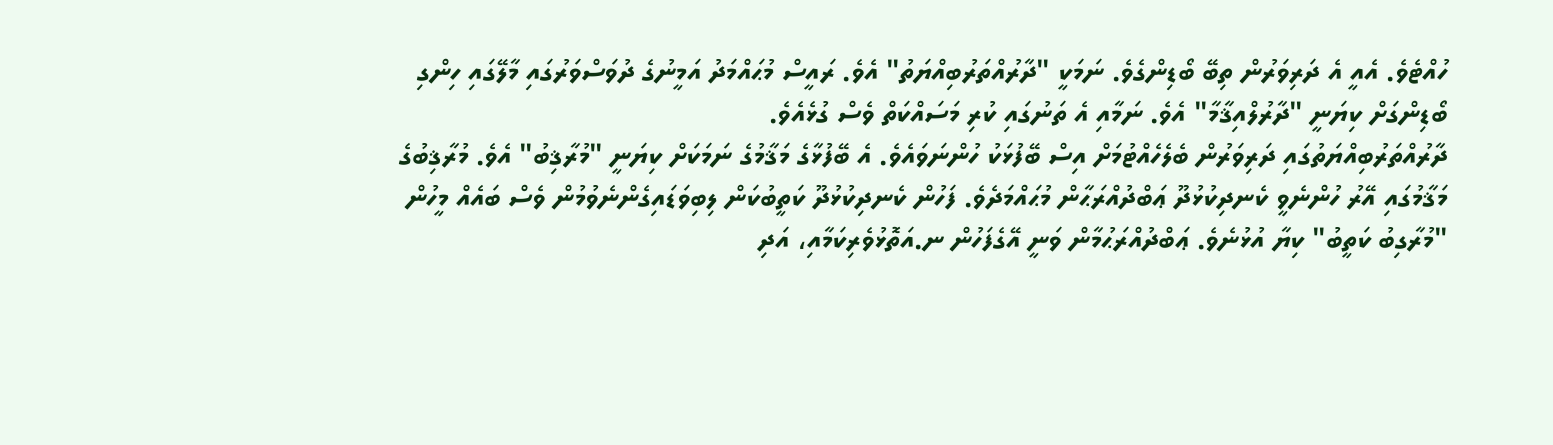ހުއްޓެވެ. އެއީ އެ ދަރިވަރުން ތިބޭ ބޯޑިންގެވެ. ނަމަކީ "ދާރުއްތަރުބިއްޔަތު" އެވެ. ރައީސް މުޙައްމަދު އަމީނުގެ ދުވަސްވަރުގައި މާލޭގައި ހިންގި ބޯޑިންގަށް ކިޔަނީ "ދާރުލްއިޤާމާ" އެވެ. ނަމާއި އެ ތަނުގައި ކުރި މަސައްކަތް ވެސް ގުޅެއެވެ.
ދާރުއްތަރުބިއްޔަތުގައި ދަރިވަރުން ބެލެހެއްޓުމަށް އިސް ބޭފުޅަކު ހުންނަވައެވެ. އެ ބޭފުޅާގެ މަޤާމުގެ ނަމަކަށް ކިޔަނީ "މުރާޤިބު" އެވެ. މުރާޤިބުގެ މަޤާމުގައި އޭރު ހުންނެވީ ކެނދިކުޅުދޫ ޢަބްދުއްރަޙާން މުޙައްމަދެވެ. ފަހުން ކެނދިކުޅުދޫ ކަތީބުކަން ލިބިވަޑައިގެންނެވުމުން ވެސް ބައެއް މީހުން "މުރާގިބު ކަތީބު" ކިޔާ އުޅުނެވެ. ޢަބްދުއްރަޙުމާން ވަނީ އޭގެފަހުން ނ.އަތޮޅުވެރިކަމާއި، އަދި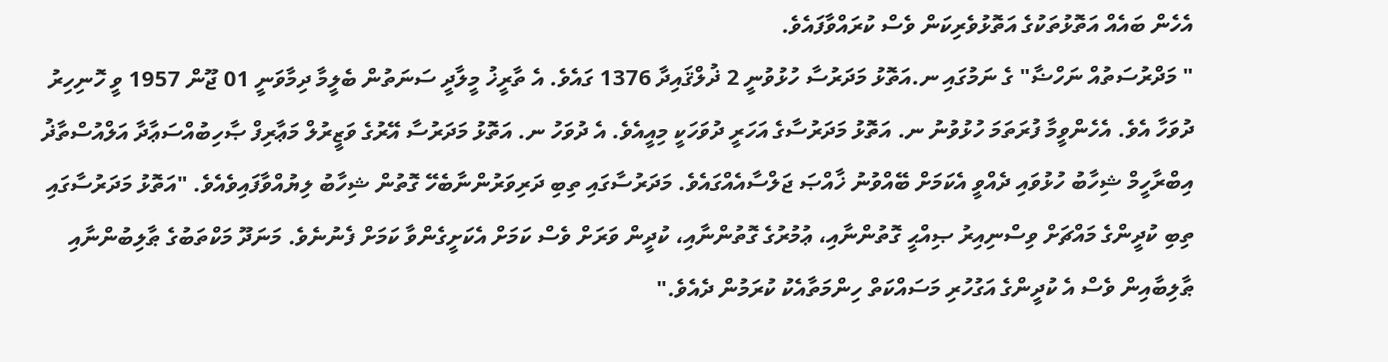އެހެން ބައެއް އަތޮޅުތަކުގެ އަތޮޅުވެރިކަން ވެސް ކުރައްވާފައެވެ.
" މަދްރުސަތުއް ނަހްޟާ" ގެ ނަމުގައި ނ.އަތޮޅު މަދަރުސާ ހުޅުވުނީ 2 ޛުލްޤައިދާ 1376 ގައެވެ. އެ ތާރީޚު މީލާދީ ސަނަތުން ބެލީމާ ދިމާވަނީ 01 ޖޫން 1957 ވީ ހޮނިހިރު ދުވަހާ އެވެ. އެހެންވީމާ ފުރަތަމަ ހުޅުވުނު ނ. އަތޮޅު މަދަރުސާގެ އަހަރީ ދުވަހަކީ މިއީއެވެ. އެ ދުވަހު ނ. އަތޮޅު މަދަރުސާ އޭރުގެ ވަޒީރުލް މަޢާރިފް ޞާހިބުއްސަޢާދާ އަލްއުސްތާޛު އިބްރާހީމް ޝިހާބު ހުޅުވައި ދެއްވީ އެކަމަށް ބޭއްވުނު ޚާއްޞަ ޖަލްސާއެއްގައެވެ. މަދަރުސާގައި ތިބި ދަރިވަރުންނާބެހޭ ގޮތުން ޝިހާބު ލިޔުއްވާފައިވެއެވެ. "އަތޮޅު މަދަރުސާގައި ތިބި ކުދީންގެ މައްޗަށް ވިސްނިއިރު ޞިއްޙީ ގޮތުންނާއި، ޢުމުރުގެ ގޮތުންނާއި، ކުދީން ވަރަށް ވެސް ކަމަށް އެކަށީގެންވާ ކަމަށް ފެނުނެވެ. މަނަދޫ މަކްތަބުގެ ޠާލިބުންނާއި ޠާލިބާއިން ވެސް އެ ކުދީންގެ އަގުހުރި މަސައްކަތް ހިންމަތާއެކު ކުރަމުން ދެއެވެ."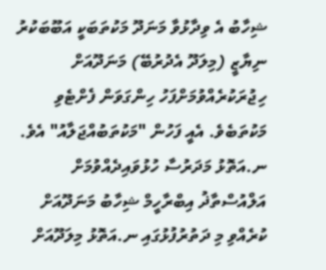ޝިހާބު އެ ވިދާޅުވާ މަނަދޫ މަކުތަބަކީ އަބޫބަކުރު ނިޔާޒީ (މިލަދޫ އެދުރުބޭ) މަނަދޫއަށް ހިޖުރަކުރެއްވުމަށްފަހު ހިންގަވަން ފެށްޓެވި މަކުތަބެވެ. އެއީ ފަހުން "މަކުތަބުއްޖަލާއު" އެވެ.
ނ.އަތޮޅު މަދަރުސާ ހުޅުވައިދެއްވުމަށް އަލްއުސްތާޛު އިބްރާހީމް ޝިހާބު މަނަދޫއަށް ކުރެއްވި މި ދަތުރުފުޅުގައި ނ.އަތޮޅު މިލަދޫއަށް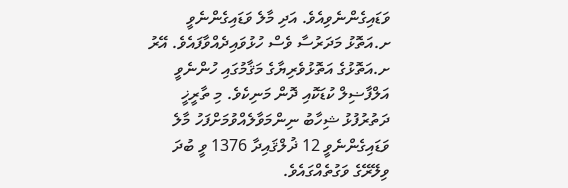ވަޑައިގެންނެވިއެވެ. އަދި މާލެ ވަޑައިގެންނެވީ ށ.އަތޮޅު މަދަރުސާ ވެސް ހުޅުވައިދެއްވާފައެވެ. އޭރު ށ.އަތޮޅުގެ އަތޮޅުވެރިޔާގެ މަޤާމުގައި ހުންނެވީ އަލްފާޟިލް ކުޑަކޮއި ދޮން މަނިކެވެ. މި ތާރީޚީ ދަތުރުފުޅު ޝިހާބު ނިންމަވާލެއްވުމަށްފަހު މާލެ ވަޑައިގެންނެވީ 12 ޛުލްޤައިދާ 1376 ވީ ބުދަ ވިލޭރޭގެ ވަގުތެއްގައެވެ.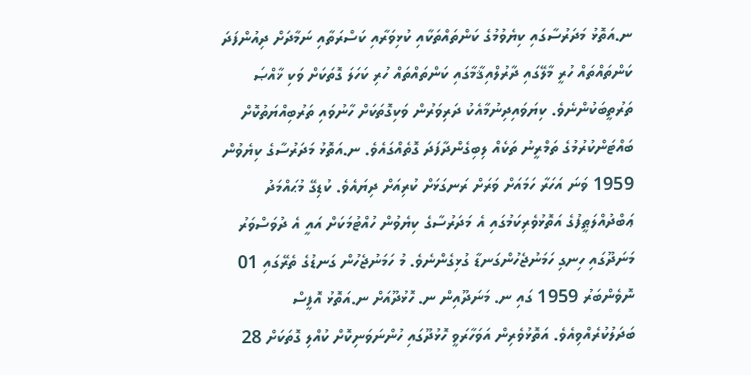ނ.އަތޮޅު މަދަރުސާގައި ކިޔެވުމުގެ ކަންތައްތަކާއި ކުޅިވަރާއި ކަސްރަތާއި ނަމާދަށް ދިއުންފަދަ ކަންތައްތައް ހުރީ މާލޭގައި ދާރުލްއިޤާމާގައި ކަންތައްތައް ހުރި ކަހަލަ ގޮތަކަށް ވަކި ޚާއްޞަ ތަރުތީބަކުންނެވެ. ކިޔަވައިދިނުމާއެކު ދަރިވަރުން ވަކިގޮތަކަށް ހާނުވައި ތަރުބިއްޔަތުކޮށް ބައްޓަންކުރުމުގެ ތަމްރީނު ތަކެއް ލިބިގެންދާފަދަ ގޮތެއްގައެވެ. ނ.އަތޮޅު މަދަރުސާގެ ކިޔެވުން 1959 ވަނަ އަހަރާ ހަމައަށް ވަރަށް ރަނގަޅަށް ކުރިއަށް ދިޔައެވެ. ކުޑިގޭ މުޙައްމަދު ޢަބްދުއްލަޠީފުގެ އަތޮޅުވެރިކަމުގައި އެ މަދަރުސާގެ ކިޔެވުން ހުއްޓުމަކަށް އައީ އެ ދުވަސްވަރު މަނަދޫގައި ހިނގި ހަމަނުޖެހުންގަނޑާ ގުޅިގެންނެވެ. މު ހަމަނުޖެހުން ގަނޑުގެ ތެރޭގައި 01  ނޮވެންބަރު 1959 ގައި ނ. މަނަދޫއިން ނ. ހޮޅުދޫއަށް ނ.އަތޮޅު އޮފީސް ބަދަލުކުރެއްވިއެވެ. އަތޮޅުވެރިން އަވަހާރަވީ ހޮޅުދޫގައި ހުންނަވަނިކޮށް ކުއްލި ގޮތަކަށް 28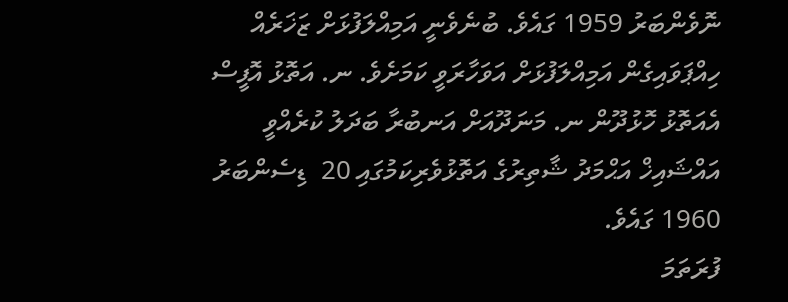ނޮވެންބަރު 1959 ގައެވެ. ބުނެވެނީ އަމިއްލަފުޅަށް ޒަޚަރެއް ހިއްޕަވައިގެން އަމިއްލަފުޅަށް އަވަހާރަވީ ކަމަށެވެ. ނ. އަތޮޅު އޮފީސް އެއަތޮޅު ހޮޅުދޫން ނ. މަނަދޫއަށް އަނބުރާ ބަދަލު ކުރެއްވީ އައްޝައިޚް އަޙްމަދު ޝާތިރުގެ އަތޮޅުވެރިކަމުގައި 20  ޑިސެންބަރު 1960 ގައެވެ.
ފުރަތަމަ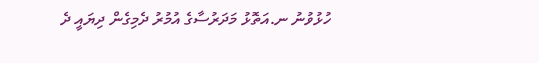ހުޅުވުނު ނ.އަތޮޅު މަދަރުސާގެ އުމުރު ދެމިގެން ދިޔައީ ދެ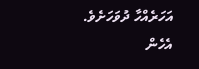އަހަރެއްހާ ދުވަހަށެވެ. އެހެން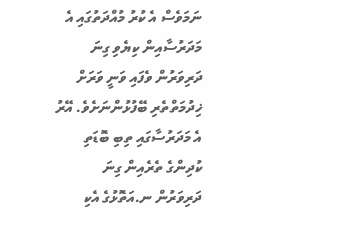ނަމަވެސް އެ ކުރު މުއްދަތުގައި އެ މަދަރުސާއިން ކިޔެވި ގިނަ ދަރިވަރުން ވެފައި ވަނީ ވަރަށް ޚިދުމަތްތެރި ބޭފުޅުންނަށެވެ. އޭރު އެ މަދަރުސާގައި ތިބި ބޮޑަތި ކުދިންގެ ތެރެއިން ގިނަ ދަރިވަރުން ނ.އަތޮޅުގެ އެކި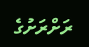ރަށްރަށުގެ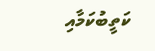ކަތީބުކަމާއި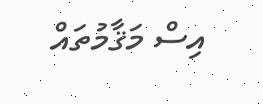އިސް މަޤާމުތައް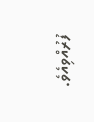ފުރުއްވިއެވެ.